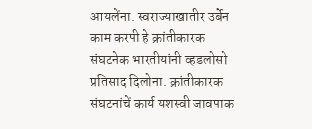आयलेंना. स्वराज्याखातीर उर्बेन काम करपी हे क्रांतीकारक संघटनेक भारतीयांनी व्हडलोसो प्रतिसाद दिलोना. क्रांतीकारक संघटनांचें कार्य यशस्वी जावपाक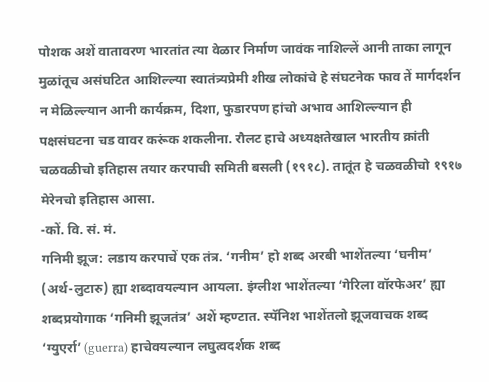पोशक अशें वातावरण भारतांत त्या वेळार निर्माण जावंक नाशिल्लें आनी ताका लागून मुळांतूच असंघटित आशिल्ल्या स्वातंत्र्यप्रेमी शीख लोकांचे हे संघटनेक फाव तें मार्गदर्शन न मेळिल्ल्यान आनी कार्यक्रम, दिशा, फुडारपण हांचो अभाव आशिल्ल्यान ही पक्षसंघटना चड वावर करूंक शकलीना. रौलट हाचे अध्यक्षतेखाल भारतीय क्रांती चळवळीचो इतिहास तयार करपाची समिती बसली (१९१८). तातूंत हे चळवळीचो १९१७ मेरेनचो इतिहास आसा.
-कों. वि. सं. मं.
गनिमी झूज: लडाय करपाचें एक तंत्र. ‘गनीम’ हो शब्द अरबी भाशेंतल्या ‘घनीम’ (अर्थ-लुटारु) ह्या शब्दावयल्यान आयला. इंग्लीश भाशेंतल्या ‘गेरिला वॉरफेअर’ ह्या शब्दप्रयोगाक ‘गनिमी झूजतंत्र’ अशें म्हण्टात. स्पॅनिश भाशेंतलो झूजवाचक शब्द ‘ग्युएर्रा’ (guerra) हाचेवयल्यान लघुत्वदर्शक शब्द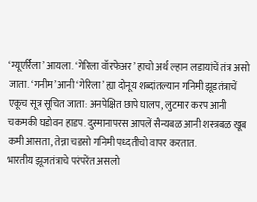‘ग्यूएर्रिला’ आयला. ‘गेरिला वॉरफेअर’ हाचो अर्थ ल्हान लडायांचें तंत्र असो जाता. ‘गनीम’ आनी ‘गेरिला’ ह्या दोनूय शब्दांतल्यान गनिमी झूडतंत्राचें एकूच सूत्र सूचित जाता: अनपेक्षित छापे घालप, लुटमार करप आनी चकमकी घडोवन हाडप. दुस्मानापरस आपलें सैन्यबळ आनी शस्त्रबळ खूब कमी आसता, तेन्ना चडसो गनिमी पध्दतीचो वापर करतात.
भारतीय झूजतंत्राचे परंपरेंत असलो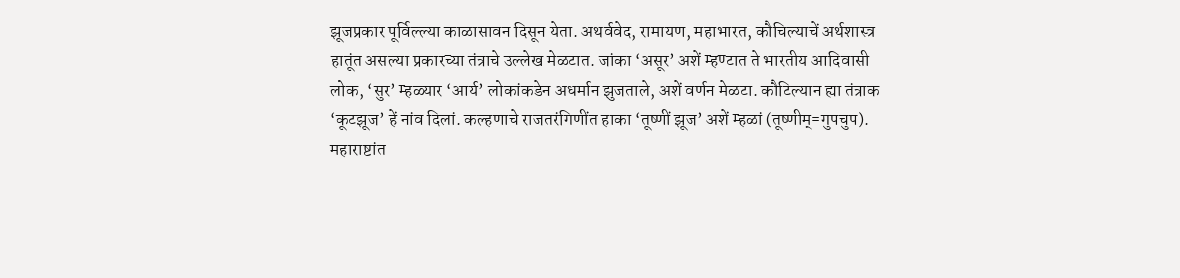झूजप्रकार पूर्विल्ल्या काळासावन दिसून येता. अथर्ववेद, रामायण, महाभारत, कौचिल्याचें अर्थशास्त्र हातूंत असल्या प्रकारच्या तंत्राचे उल्लेख मेळटात. जांका ‘असूर’ अशें म्हण्टात ते भारतीय आदिवासी लोक, ‘सुर’ म्हळ्यार ‘आर्य’ लोकांकडेन अधर्मान झुजताले, अशें वर्णन मेळटा. कौटिल्यान ह्या तंत्राक ‘कूटझूज’ हें नांव दिलां. कल्हणाचे राजतरंगिणींत हाका ‘तूष्णीं झूज’ अशें म्हळां (तूष्णीम्=गुपचुप).
महाराष्टांत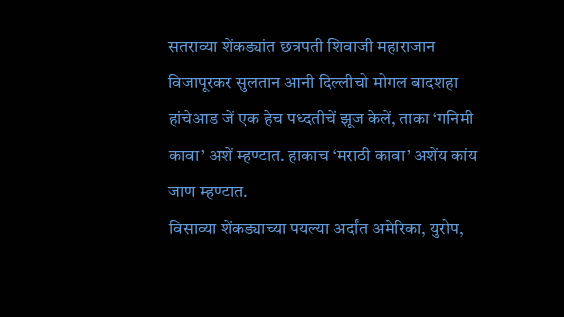सतराव्या शेंकड्यांत छत्रपती शिवाजी महाराजान विजापूरकर सुलतान आनी दिल्लीचो मोगल बादशहा हांचेआड जें एक हेच पध्दतीचें झूज केलें, ताका ‘गनिमी कावा’ अशें म्हण्टात. हाकाच ‘मराठी कावा’ अशेंय कांय जाण म्हण्टात.
विसाव्या शेंकड्याच्या पयल्या अर्दांत अमेरिका, युरोप,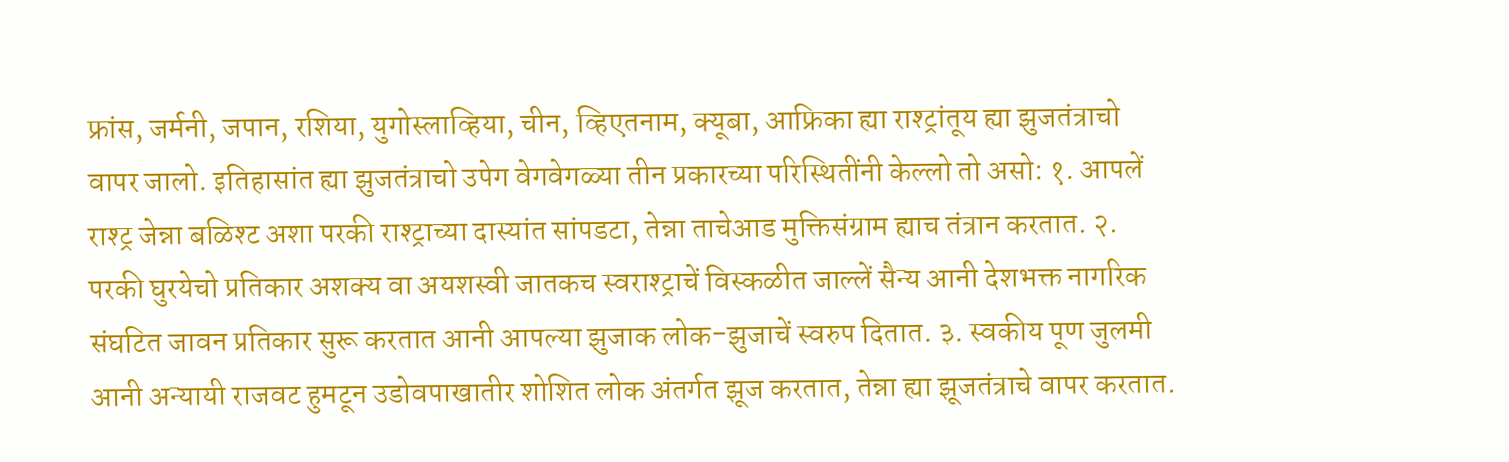फ्रांस, जर्मनी, जपान, रशिया, युगोस्लाव्हिया, चीन, व्हिएतनाम, क्यूबा, आफ्रिका ह्या राश्ट्रांतूय ह्या झुजतंत्राचो वापर जालो. इतिहासांत ह्या झुजतंत्राचो उपेग वेगवेगळ्या तीन प्रकारच्या परिस्थितींनी केल्लो तो असो: १. आपलें राश्ट्र जेन्ना बळिश्ट अशा परकी राश्ट्राच्या दास्यांत सांपडटा, तेन्ना ताचेआड मुक्तिसंग्राम ह्याच तंत्रान करतात. २. परकी घुरयेचो प्रतिकार अशक्य वा अयशस्वी जातकच स्वराश्ट्राचें विस्कळीत जाल्लें सैन्य आनी देशभक्त नागरिक संघटित जावन प्रतिकार सुरू करतात आनी आपल्या झुजाक लोक-झुजाचें स्वरुप दितात. ३. स्वकीय पूण जुलमी आनी अन्यायी राजवट हुमटून उडोवपाखातीर शोशित लोक अंतर्गत झूज करतात, तेन्ना ह्या झूजतंत्राचे वापर करतात.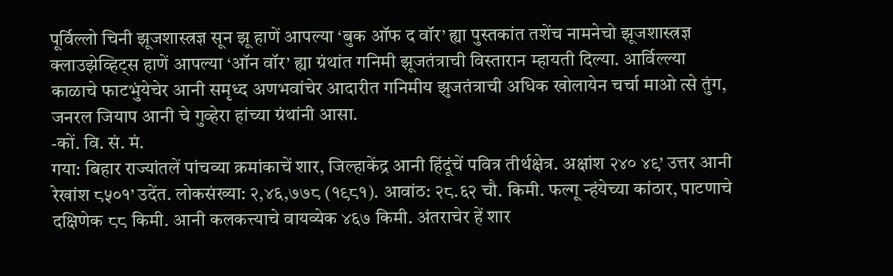पूर्विल्लो चिनी झूजशास्त्रज्ञ सून झू हाणें आपल्या ‘बुक ऑफ द वॉर’ ह्या पुस्तकांत तशेंच नामनेचो झूजशास्त्रज्ञ क्लाउझेव्हिट्स हाणें आपल्या ‘ऑन वॉर’ ह्या ग्रंथांत गनिमी झूजतंत्राची विस्तारान म्हायती दिल्या. आर्विल्ल्या काळाचे फाटभुंयेचेर आनी समृध्द अणभवांचेर आदारीत गनिमीय झुजतंत्राची अधिक खोलायेन चर्चा माओ त्से तुंग, जनरल जियाप आनी चे गुव्हेरा हांच्या ग्रंथांनी आसा.
-कों. वि. सं. मं.
गया: बिहार राज्यांतलें पांचव्या क्रमांकाचें शार, जिल्हाकेंद्र आनी हिंदूंचें पवित्र तीर्थक्षेत्र. अक्षांश २४० ४९’ उत्तर आनी रेखांश ८५०१’ उदेंत. लोकसंख्या: २,४६,७७८ (१९८१). आवांठ: २८.६२ चौ. किमी. फल्गू न्हंयेच्या कांठार, पाटणाचे दक्षिणेक ८८ किमी. आनी कलकत्त्याचे वायव्येक ४६७ किमी. अंतराचेर हें शार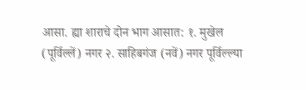आसा. ह्या शाराचे दोन भाग आसात: १. मुखेल (पूर्विल्लें) नगर २. साहिबगंज (नवें) नगर पूर्विल्ल्या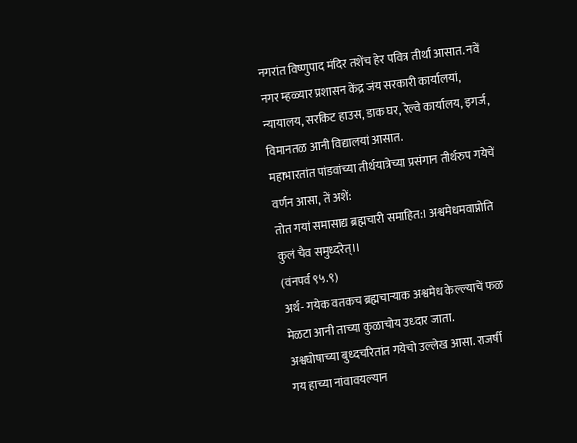नगरांत विष्णुपाद मंदिर तशेंच हेर पवित्र तीर्थां आसात. नवें नगर म्हळ्यार प्रशासन केंद्र जंय सरकारी कार्यालयां, न्यायालय, सरकिट हाउस, डाक घर, रेल्वे कार्यालय, इगर्ज, विमानतळ आनी विद्यालयां आसात.
महाभारतांत पांडवांच्या तीर्थयात्रेच्या प्रसंगान तीर्थरुप गयेचें वर्णन आसा, तें अशें:
तोत गयां समासाद्य ब्रह्मचारी समाहित:। अश्वमेधमवाप्नोति कुलं चैव समुध्दरेत्।।
(वंनपर्व ९५.९)
अर्थ- गयेक वतकच ब्रह्मचाऱ्याक अश्वमेध केल्ल्याचें फळ मेळटा आनी ताच्या कुळाचोय उध्दार जाता.
अश्वघोषाच्या बुध्दचरितांत गयेचो उल्लेख आसा. राजर्षी गय हाच्या नांवावयल्यान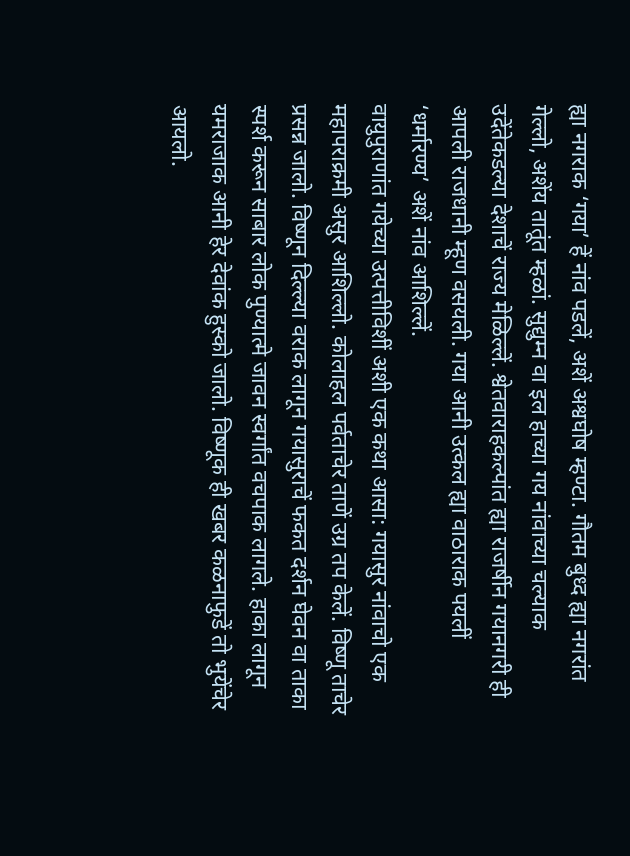ह्या नगराक ‘गया’ हें नांव पडलें, अशें अश्वघोष म्हण्टा. गौतम बुध्द ह्या नगरांत गेल्लो, अशेंय तातूंत म्हळां. सुद्युम्न वा इल हाच्या गय नांवाच्या चल्याक उदेंतेकडल्या देशाचें राज्य मेळिल्लें. श्वेतवाराहकल्पांत ह्या राजर्षीन गयानगरी ही आपली राजधानी म्हूण वसयली. गया आनी उत्कल ह्या वाठाराक पयलीं ‘धर्मारण्य’ अशें नांव आशिल्लें.
वायुपुराणांत गयेच्या उत्पत्तीविशीं अशी एक कथा आसा: गयासुर नांवाचो एक महापराक्रमी असुर आशिल्लो. कोलाहल पर्वताचेर ताणें उग्र तप केलें. विष्णू ताचेर प्रसन्न जालो. विष्णून दिल्ल्या वराक लागून गयासुराचें फकत दर्शन घेवन वा ताका स्पर्श करून साबार लोक पुण्यात्मे जावन स्वर्गांत वचपाक लागले. हाका लागून यमराजाक आनी हेर देवांक हुस्को जालो. विष्णूक ही खबर कळनाफुडें तो भुयेंचेर आयलो.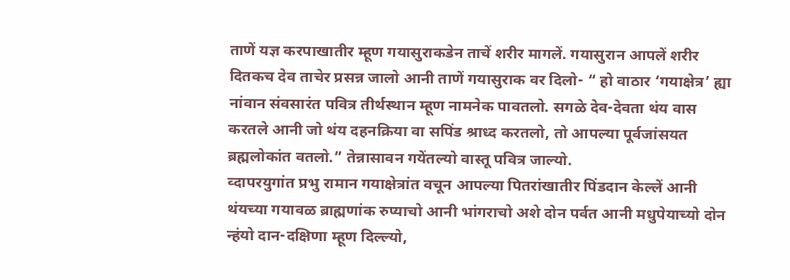ताणें यज्ञ करपाखातीर म्हूण गयासुराकडेन ताचें शरीर मागलें. गयासुरान आपलें शरीर दितकच देव ताचेर प्रसन्न जालो आनी ताणें गयासुराक वर दिलो- “ हो वाठार ‘गयाक्षेत्र’ ह्या नांवान संवसारंत पवित्र तीर्थस्थान म्हूण नामनेक पावतलो. सगळे देव-देवता थंय वास करतले आनी जो थंय दहनक्रिया वा सपिंड श्राध्द करतलो, तो आपल्या पूर्वजांसयत ब्रह्मलोकांत वतलो.” तेन्नासावन गयेंतल्यो वास्तू पवित्र जाल्यो.
व्दापरयुगांत प्रभु रामान गयाक्षेत्रांत वचून आपल्या पितरांखातीर पिंडदान केल्लें आनी थंयच्या गयावळ ब्राह्मणांक रुप्याचो आनी भांगराचो अशे दोन पर्वत आनी मधुपेयाच्यो दोन न्हंयो दान-दक्षिणा म्हूण दिल्ल्यो,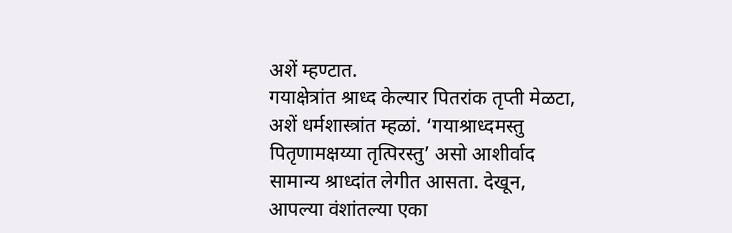अशें म्हण्टात.
गयाक्षेत्रांत श्राध्द केल्यार पितरांक तृप्ती मेळटा, अशें धर्मशास्त्रांत म्हळां. ‘गयाश्राध्दमस्तु पितृणामक्षय्या तृत्पिरस्तु’ असो आशीर्वाद सामान्य श्राध्दांत लेगीत आसता. देखून, आपल्या वंशांतल्या एका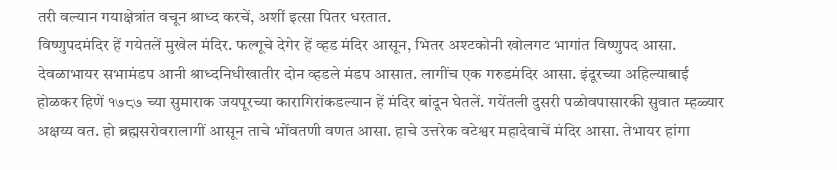तरी वल्यान गयाक्षेत्रांत वचून श्राध्द करचें, अशीं इत्सा पितर धरतात.
विष्णुपदमंदिर हें गयेतलें मुखेल मंदिर. फल्गूचे देगेर हें व्हड मंदिर आसून, भितर अश्टकोनी खोलगट भागांत विष्णुपद आसा. देवळाभायर सभामंडप आनी श्राध्दनिधीखातीर दोन व्हडले मंडप आसात. लागींच एक गरुडमंदिर आसा. इंदूरच्या अहिल्याबाई होळकर हिणें १७८७ च्या सुमाराक जयपूरच्या कारागिरांकडल्यान हें मंदिर बांदून घेतलें. गयेंतली दुसरी पळोवपासारकी सुवात म्हळ्यार अक्षय्य वत. हो ब्रह्मसरोवरालागीं आसून ताचे भोंवतणी वणत आसा. हाचे उत्तरेक वटेश्वर महादेवाचें मंदिर आसा. तेभायर हांगा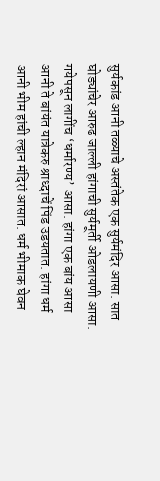सुर्यकांड आनी तळ्याचे अस्तंतेक एक सुर्यमंदिर आसा. सात घोड्यांचेर आरुढ जाल्ली हांगाची सुर्यमूर्ती ओडलायणी आसा. गयेपसून लागींच ‘धर्मारण्य’ आसा. हांगा एक बांय आसा आनी ते बांयंत यात्रेकरु श्राध्दाचें पिंड उडयतात. हांगा धर्म आनी भीम हांची ल्हान मंदिरां आसात. धर्म भीमाक घेवन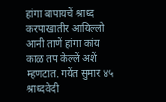हांगा बापायचें श्राध्द करपाखातीर आयिल्लो आनी ताणें हांगा कांय काळ तप केल्लें अशें म्हणटात. गयेंत सुमार ४५ श्राध्दवेदी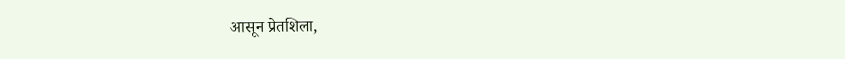आसून प्रेतशिला,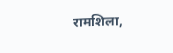रामशिला,